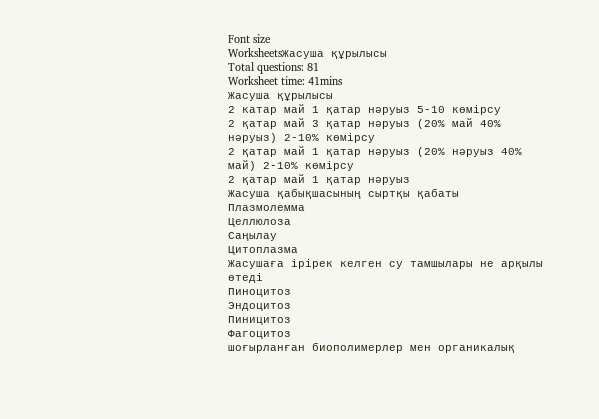Font size
WorksheetsЖасуша құрылысы
Total questions: 81
Worksheet time: 41mins
Жасуша құрылысы
2 катар май 1 қатар нәруыз 5-10 көмірсу
2 қатар май 3 қатар нәруыз (20% май 40% нәруыз) 2-10% көмірсу
2 қатар май 1 қатар нәруыз (20% нәруыз 40% май) 2-10% көмірсу
2 қатар май 1 қатар нәруыз
Жасуша қабықшасының сыртқы қабаты
Плазмолемма
Целлюлоза
Саңылау
Цитоплазма
Жасушаға ірірек келген су тамшылары не арқылы өтеді
Пиноцитоз
Эндоцитоз
Пиницитоз
Фагоцитоз
шоғырланған биополимерлер мен органикалық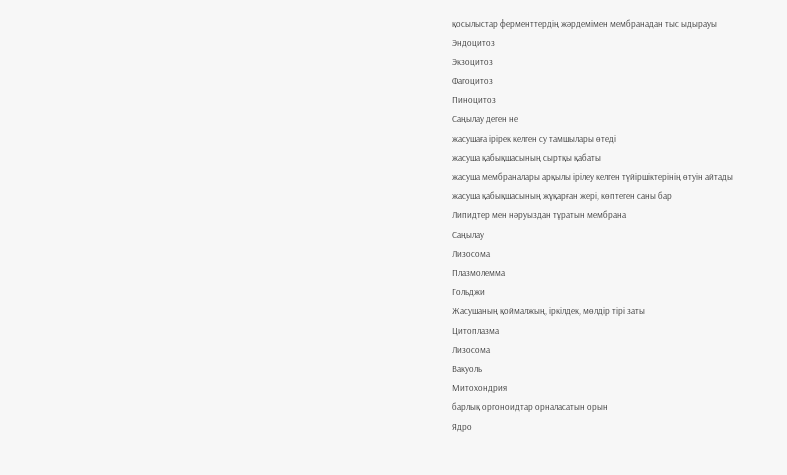қосылыстар ферменттердің жәрдемімен мембранадан тыс ыдырауы
Эндоцитоз
Экзоцитоз
Фагоцитоз
Пиноцитоз
Саңылау деген не
жасушаға ірірек келген су тамшылары өтеді
жасуша қабықшасының сыртқы қабаты
жасуша мембраналары арқылы ірілеу келген түйіршіктерінің өтуін айтады
жасуша қабықшасының жұқарған жері, көптеген саны бар
Липидтер мен нәруыздан тұратын мембрана
Саңылау
Лизосома
Плазмолемма
Гольджи
Жасушаның қоймалжың, іркілдек, мөлдір тірі заты
Цитоплазма
Лизосома
Вакуоль
Митохондрия
барлық оргоноидтар орналасатын орын
Ядро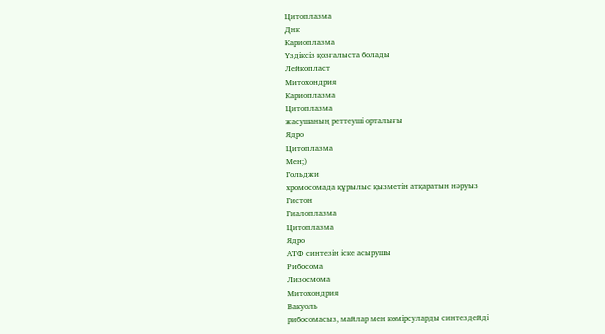Цитоплазма
Днк
Кариоплазма
Үздіксіз қозғалыста болады
Лейкопласт
Митохондрия
Кариоплазма
Цитоплазма
жасушаның реттеуші орталығы
Ядро
Цитоплазма
Мен;)
Гольджи
хромосомада құрылыс қызметін атқаратын нәруыз
Гистон
Гиалоплазма
Цитоплазма
Ядро
АТФ синтезін іске асырушы
Рибосома
Лизосмома
Митохондрия
Вакуоль
рибосомасыз, майлар мен көмірсуларды синтездейді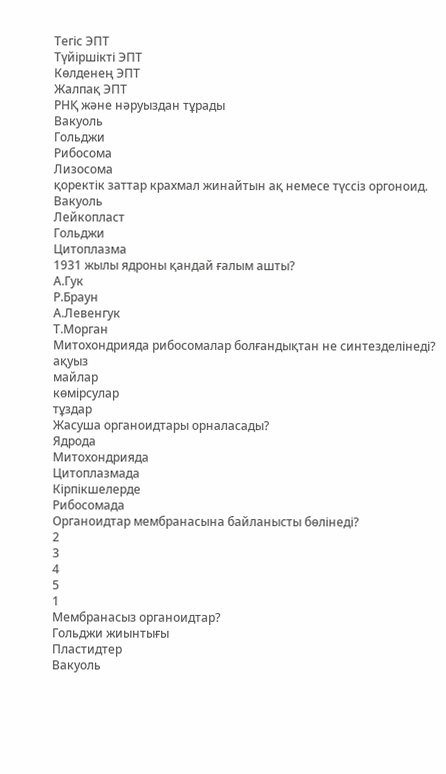Тегіс ЭПТ
Түйіршікті ЭПТ
Көлденең ЭПТ
Жалпақ ЭПТ
РНҚ және нәруыздан тұрады
Вакуоль
Гольджи
Рибосома
Лизосома
қоректік заттар крахмал жинайтын ақ немесе түссіз оргоноид.
Вакуоль
Лейкопласт
Гольджи
Цитоплазма
1931 жылы ядроны қандай ғалым ашты?
А.Гук
Р.Браун
А.Левенгук
Т.Морган
Митохондрияда рибосомалар болғандықтан не синтезделінеді?
ақуыз
майлар
көмірсулар
тұздар
Жасуша органоидтары орналасады?
Ядрода
Митохондрияда
Цитоплазмада
Кірпікшелерде
Рибосомада
Органоидтар мембранасына байланысты бөлінеді?
2
3
4
5
1
Мембранасыз органоидтар?
Гольджи жиынтығы
Пластидтер
Вакуоль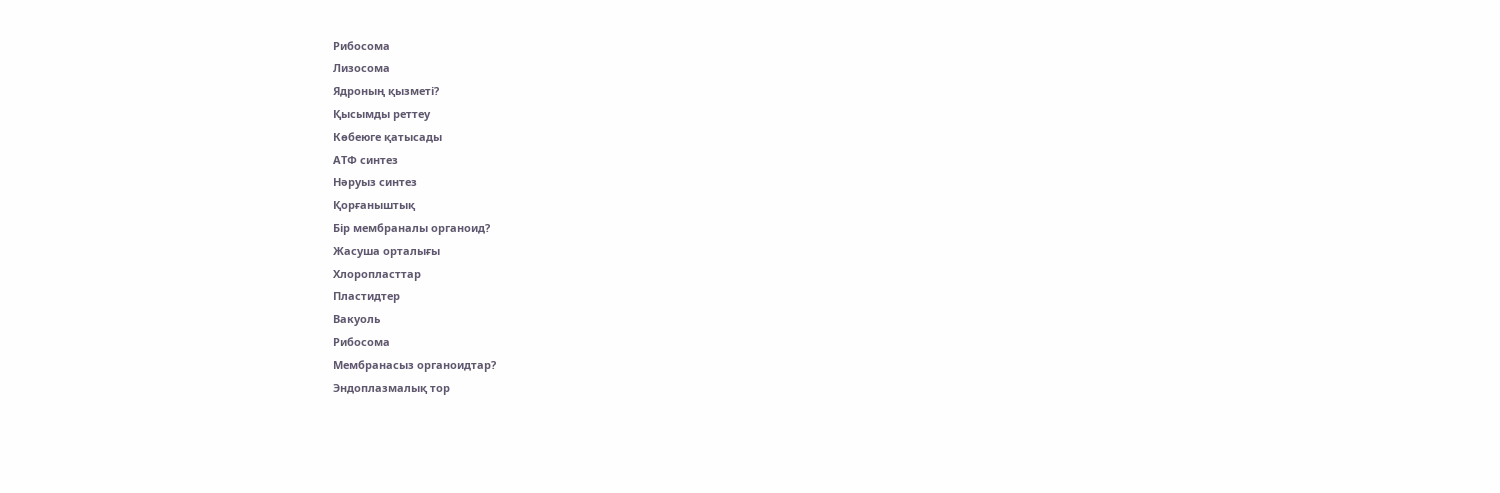Рибосома
Лизосома
Ядроның қызметі?
Қысымды реттеу
Көбеюге қатысады
АТФ синтез
Нәруыз синтез
Қорғаныштық
Бір мембраналы органоид?
Жасуша орталығы
Хлоропласттар
Пластидтер
Вакуоль
Рибосома
Мембранасыз органоидтар?
Эндоплазмалық тор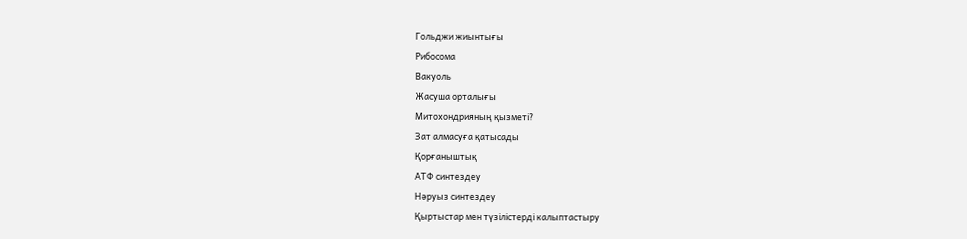Гольджи жиынтығы
Рибосома
Вакуоль
Жасуша орталығы
Митохондрияның қызметі?
Зат алмасуға қатысады
Қорғаныштық
АТФ синтездеу
Нәруыз синтездеу
Қыртыстар мен түзілістерді калыптастыру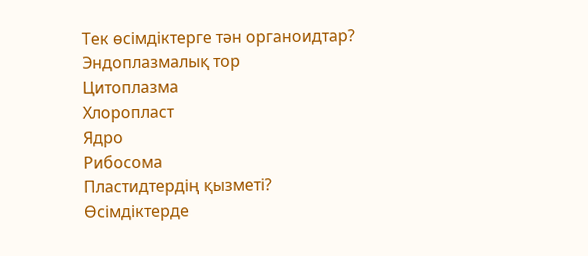Тек өсімдіктерге тән органоидтар?
Эндоплазмалық тор
Цитоплазма
Хлоропласт
Ядро
Рибосома
Пластидтердің қызметі?
Өсімдіктерде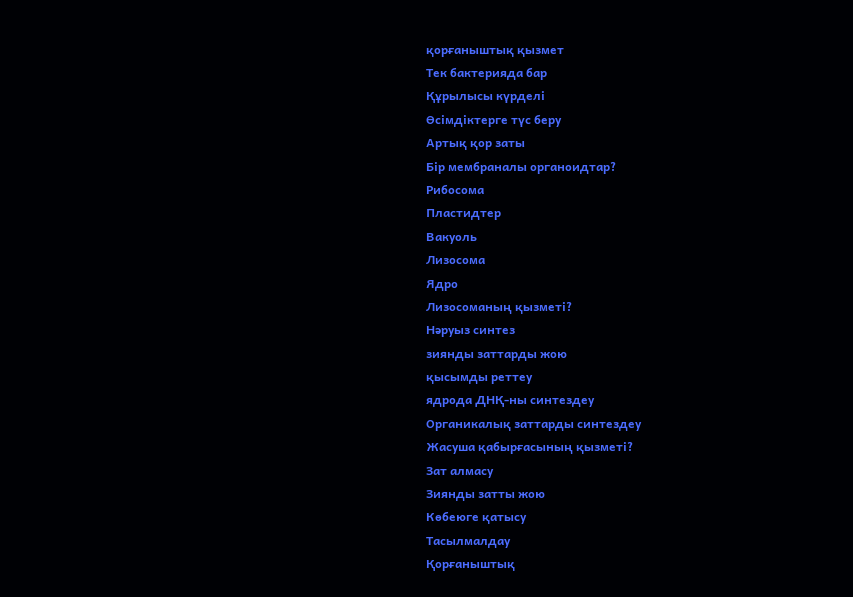қорғаныштық қызмет
Тек бактерияда бар
Құрылысы күрделі
Өсімдіктерге түс беру
Артық қор заты
Бір мембраналы органоидтар?
Рибосома
Пластидтер
Вакуоль
Лизосома
Ядро
Лизосоманың қызметі?
Нәруыз синтез
зиянды заттарды жою
қысымды реттеу
ядрода ДНҚ-ны синтездеу
Органикалық заттарды синтездеу
Жасуша қабырғасының қызметі?
Зат алмасу
Зиянды затты жою
Көбеюге қатысу
Тасылмалдау
Қорғаныштық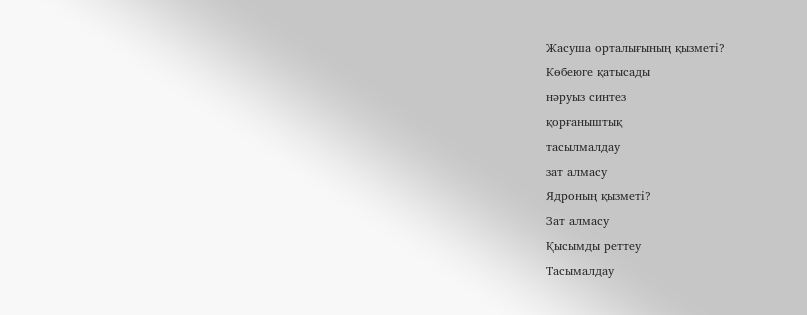Жасуша орталығының қызметі?
Көбеюге қатысады
нәруыз синтез
қорғаныштық
тасылмалдау
зат алмасу
Ядроның қызметі?
Зат алмасу
Қысымды реттеу
Тасымалдау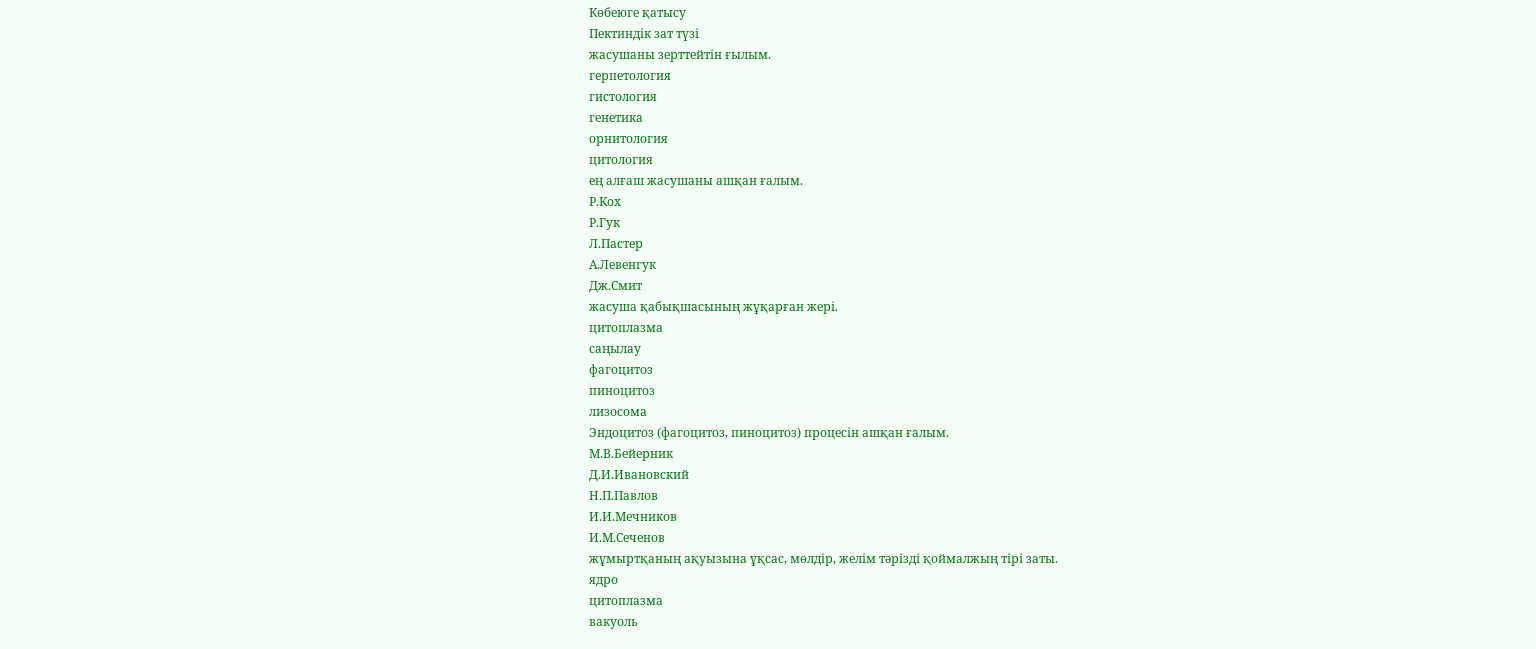Көбеюге қатысу
Пектиндік зат түзі
жасушаны зерттейтін ғылым.
герпетология
гистология
генетика
орнитология
цитология
ең алғаш жасушаны ашқан ғалым.
Р.Кох
Р.Гук
Л.Пастер
А.Левенгук
Дж.Смит
жасуша қабықшасының жұқарған жері.
цитоплазма
саңылау
фагоцитоз
пиноцитоз
лизосома
Эндоцитоз (фагоцитоз, пиноцитоз) процесін ашқан ғалым.
М.В.Бейерник
Д.И.Ивановский
Н.П.Павлов
И.И.Мечников
И.М.Сеченов
жұмыртқаның ақуызына ұқсас, мөлдір, желім тәрізді қоймалжың тірі заты.
ядро
цитоплазма
вакуоль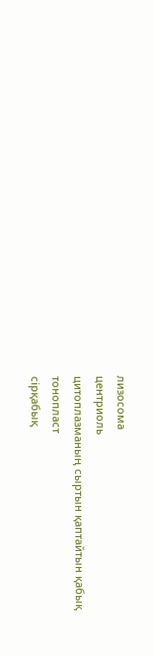лизосома
центриоль
цитоплазманың сыртын қаптайтын қабық
тонопласт
сірқабық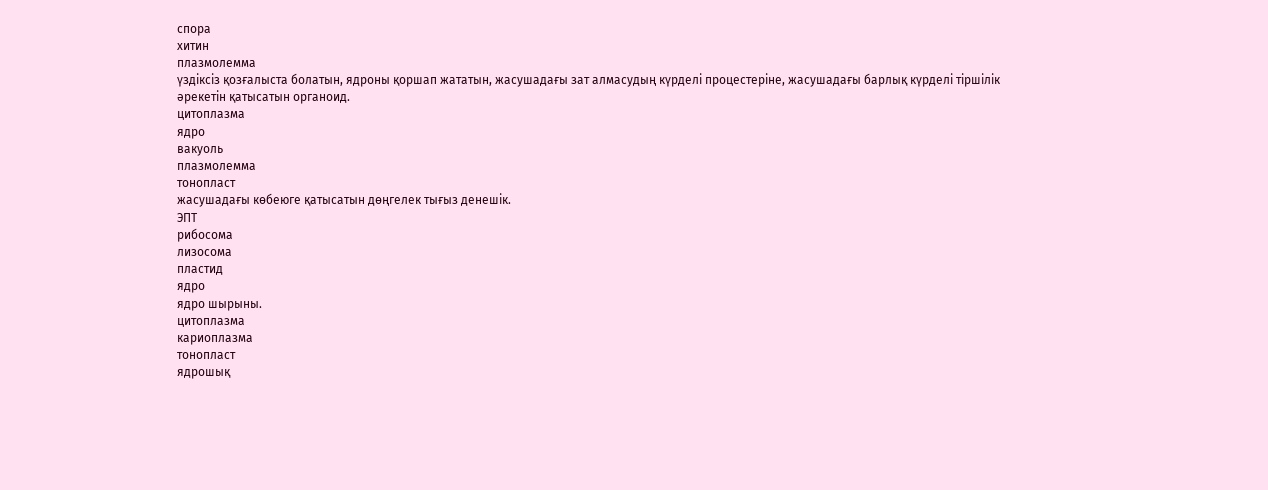спора
хитин
плазмолемма
үздіксіз қозғалыста болатын, ядроны қоршап жататын, жасушадағы зат алмасудың күрделі процестеріне, жасушадағы барлық күрделі тіршілік әрекетін қатысатын органоид.
цитоплазма
ядро
вакуоль
плазмолемма
тонопласт
жасушадағы көбеюге қатысатын дөңгелек тығыз денешік.
ЭПТ
рибосома
лизосома
пластид
ядро
ядро шырыны.
цитоплазма
кариоплазма
тонопласт
ядрошық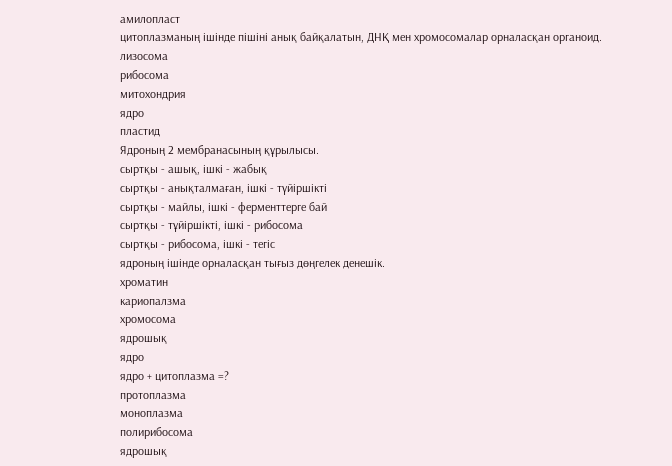амилопласт
цитоплазманың ішінде пішіні анық байқалатын, ДНҚ мен хромосомалар орналасқан органоид.
лизосома
рибосома
митохондрия
ядро
пластид
Ядроның 2 мембранасының құрылысы.
сыртқы - ашық, ішкі - жабық
сыртқы - анықталмаған, ішкі - түйіршікті
сыртқы - майлы, ішкі - ферменттерге бай
сыртқы - тұйіршікті, ішкі - рибосома
сыртқы - рибосома, ішкі - тегіс
ядроның ішінде орналасқан тығыз дөңгелек денешік.
хроматин
кариопалзма
хромосома
ядрошық
ядро
ядро + цитоплазма =?
протоплазма
моноплазма
полирибосома
ядрошық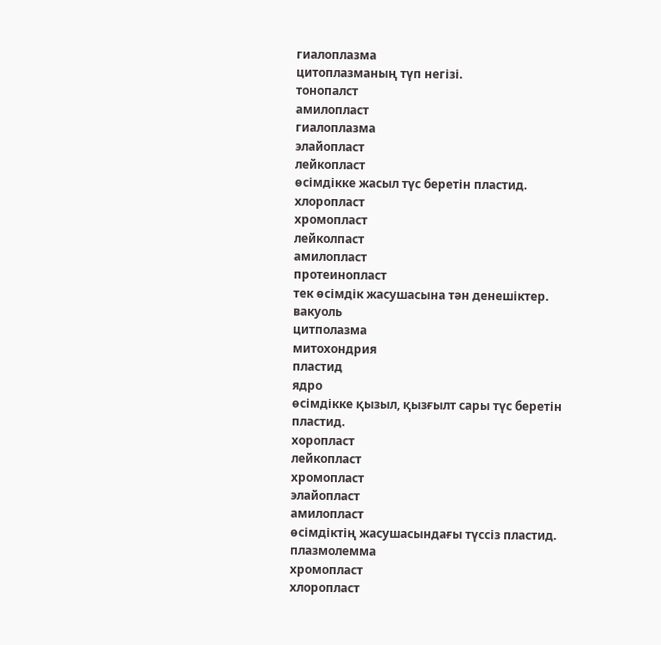гиалоплазма
цитоплазманың түп негізі.
тонопалст
амилопласт
гиалоплазма
элайопласт
лейкопласт
өсімдікке жасыл түс беретін пластид.
хлоропласт
хромопласт
лейколпаст
амилопласт
протеинопласт
тек өсімдік жасушасына тән денешіктер.
вакуоль
цитполазма
митохондрия
пластид
ядро
өсімдікке қызыл, қызғылт сары түс беретін пластид.
хоропласт
лейкопласт
хромопласт
элайопласт
амилопласт
өсімдіктің жасушасындағы түссіз пластид.
плазмолемма
хромопласт
хлоропласт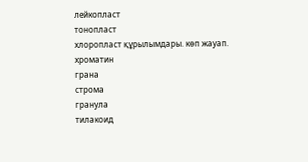лейкопласт
тонопласт
хлоропласт құрылымдары. көп жауап.
хроматин
грана
строма
гранула
тилакоид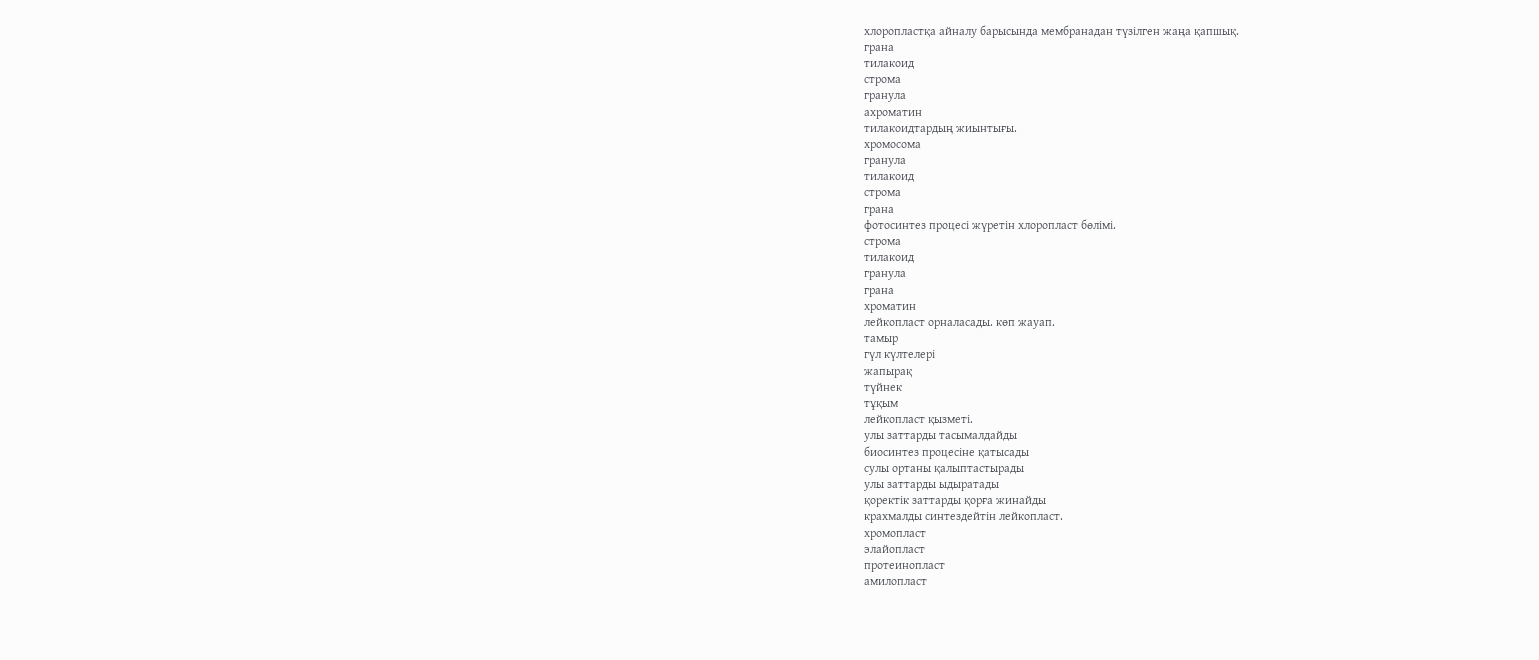хлоропластқа айналу барысында мембранадан түзілген жаңа қапшық.
грана
тилакоид
строма
гранула
ахроматин
тилакоидтардың жиынтығы.
хромосома
гранула
тилакоид
строма
грана
фотосинтез процесі жүретін хлоропласт бөлімі.
строма
тилакоид
гранула
грана
хроматин
лейкопласт орналасады. көп жауап.
тамыр
гүл күлтелері
жапырақ
түйнек
тұқым
лейкопласт қызметі.
улы заттарды тасымалдайды
биосинтез процесіне қатысады
сулы ортаны қалыптастырады
улы заттарды ыдыратады
қоректік заттарды қорға жинайды
крахмалды синтездейтін лейкопласт.
хромопласт
элайопласт
протеинопласт
амилопласт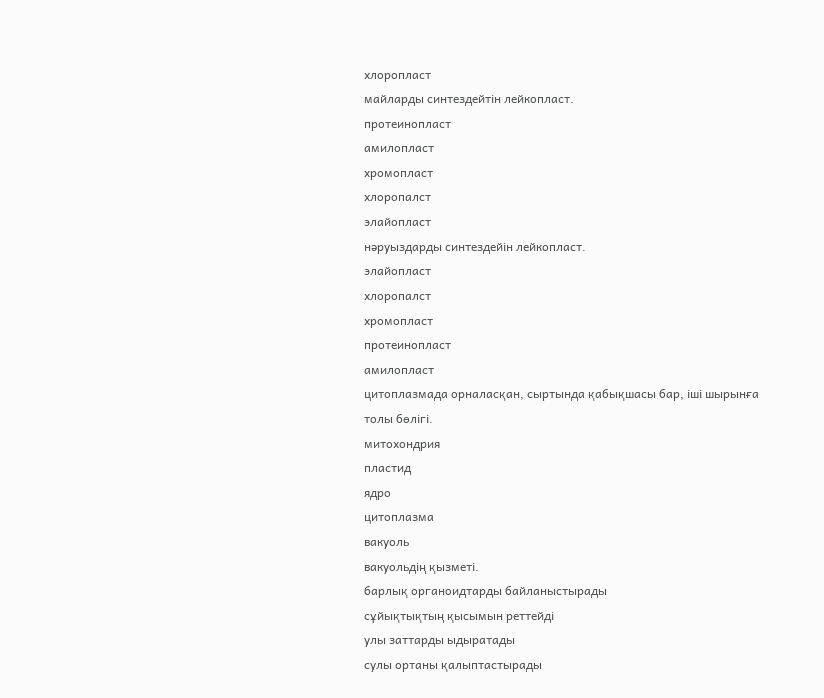хлоропласт
майларды синтездейтін лейкопласт.
протеинопласт
амилопласт
хромопласт
хлоропалст
элайопласт
нәруыздарды синтездейін лейкопласт.
элайопласт
хлоропалст
хромопласт
протеинопласт
амилопласт
цитоплазмада орналасқан, сыртында қабықшасы бар, іші шырынға толы бөлігі.
митохондрия
пластид
ядро
цитоплазма
вакуоль
вакуольдің қызметі.
барлық органоидтарды байланыстырады
сұйықтықтың қысымын реттейді
улы заттарды ыдыратады
сулы ортаны қалыптастырады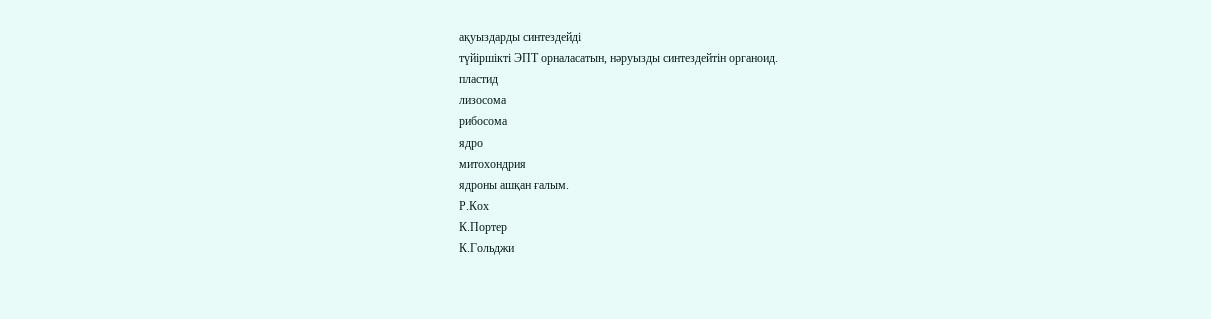ақуыздарды синтездейді
түйіршікті ЭПТ орналасатын, нәруызды синтездейтін органоид.
пластид
лизосома
рибосома
ядро
митохондрия
ядроны ашқан ғалым.
Р.Кох
К.Портер
К.Гольджи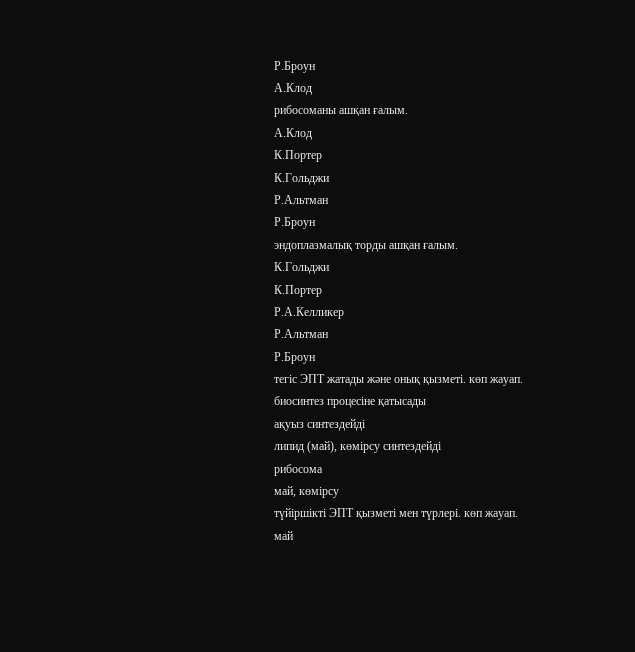Р.Броун
А.Клод
рибосоманы ашқан ғалым.
А.Клод
К.Портер
К.Гольджи
Р.Альтман
Р.Броун
эндоплазмалық торды ашқан ғалым.
К.Гольджи
К.Портер
Р.А.Келликер
Р.Альтман
Р.Броун
тегіс ЭПТ жатады және онық қызметі. көп жауап.
биосинтез процесіне қатысады
ақуыз синтездейді
липид (май), көмірсу синтездейді
рибосома
май, көмірсу
түйіршікті ЭПТ қызметі мен түрлері. көп жауап.
май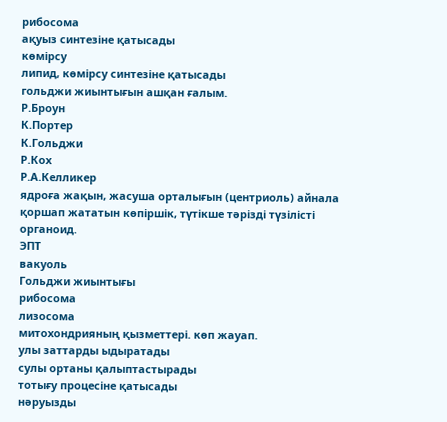рибосома
ақуыз синтезіне қатысады
көмірсу
липид, көмірсу синтезіне қатысады
гольджи жиынтығын ашқан ғалым.
Р.Броун
К.Портер
К.Гольджи
Р.Кох
Р.А.Келликер
ядроға жақын, жасуша орталығын (центриоль) айнала қоршап жататын көпіршік, түтікше тәрізді түзілісті органоид.
ЭПТ
вакуоль
Гольджи жиынтығы
рибосома
лизосома
митохондрияның қызметтері. көп жауап.
улы заттарды ыдыратады
сулы ортаны қалыптастырады
тотығу процесіне қатысады
нәруызды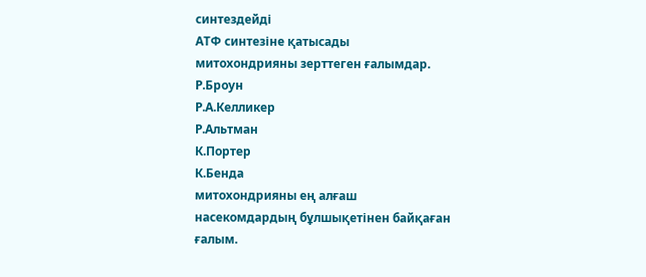синтездейді
АТФ синтезіне қатысады
митохондрияны зерттеген ғалымдар.
Р.Броун
Р.А.Келликер
Р.Альтман
К.Портер
К.Бенда
митохондрияны ең алғаш насекомдардың бұлшықетінен байқаған ғалым.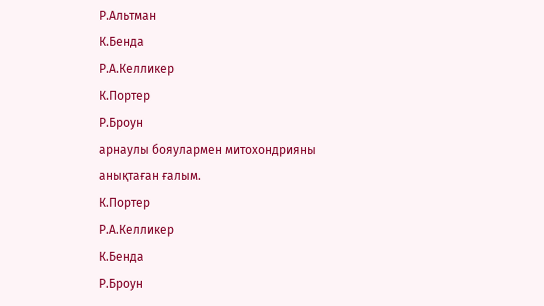Р.Альтман
К.Бенда
Р.А.Келликер
К.Портер
Р.Броун
арнаулы бояулармен митохондрияны анықтаған ғалым.
К.Портер
Р.А.Келликер
К.Бенда
Р.Броун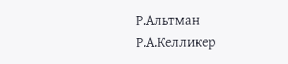Р.Альтман
Р.А.Келликер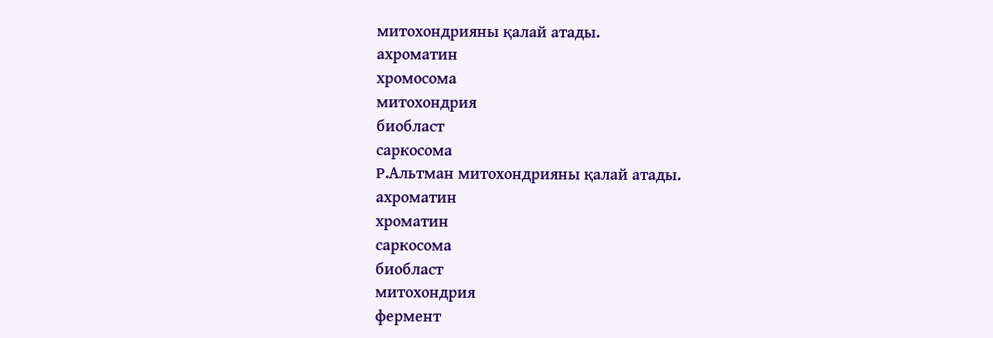митохондрияны қалай атады.
ахроматин
хромосома
митохондрия
биобласт
саркосома
Р.Альтман митохондрияны қалай атады.
ахроматин
хроматин
саркосома
биобласт
митохондрия
фермент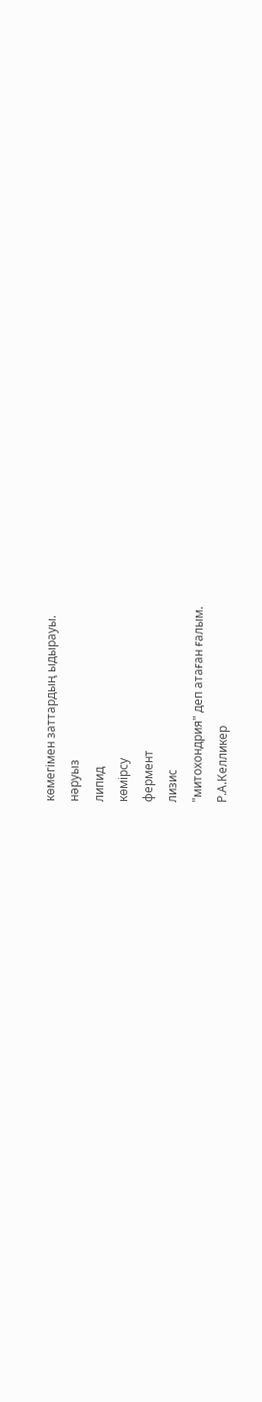көмегімен заттардың ыдырауы.
нәруыз
липид
көмірсу
фермент
лизис
"митохондрия" деп атаған ғалым.
Р.А.Келликер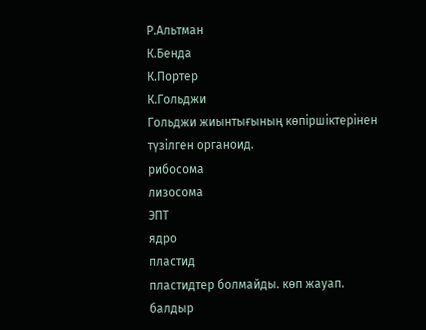Р.Альтман
К.Бенда
К.Портер
К.Гольджи
Гольджи жиынтығының көпіршіктерінен түзілген органоид.
рибосома
лизосома
ЭПТ
ядро
пластид
пластидтер болмайды. көп жауап.
балдыр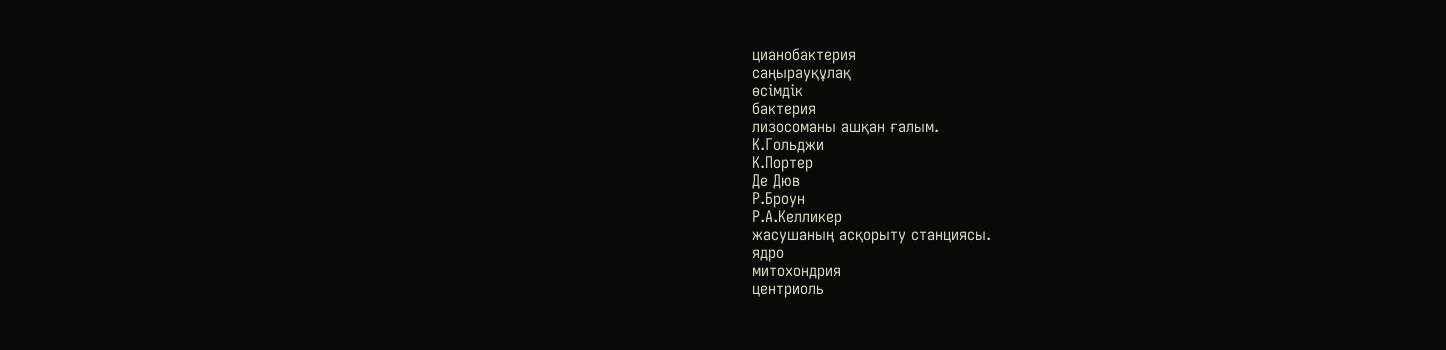цианобактерия
саңырауқұлақ
өсімдік
бактерия
лизосоманы ашқан ғалым.
К.Гольджи
К.Портер
Де Дюв
Р.Броун
Р.А.Келликер
жасушаның асқорыту станциясы.
ядро
митохондрия
центриоль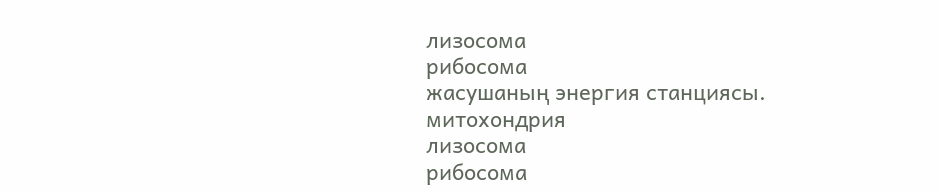лизосома
рибосома
жасушаның энергия станциясы.
митохондрия
лизосома
рибосома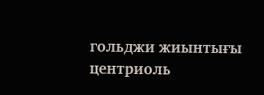гольджи жиынтығы
центриоль